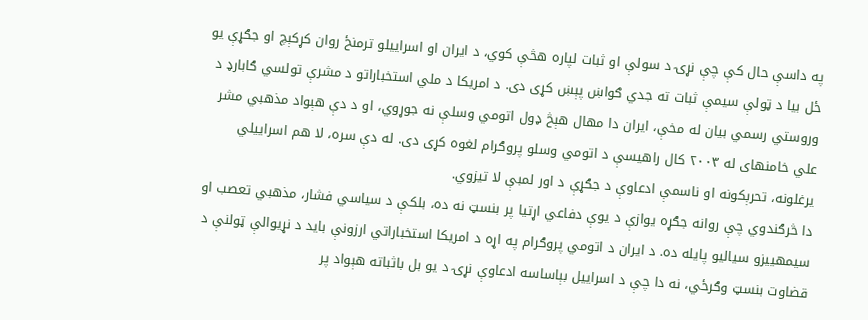په داسې حال کې چې نړۍ د سولې او ثبات لپاره هڅې کوي، د ایران او اسراییلو ترمنځ روان کړکېچ او جګړې یو ځل بیا د ټولې سیمې ثبات ته جدي ګواښ پېښ کړی دی. د امریکا د ملي استخباراتو د مشرې تولسي ګابارډ د وروستي رسمي بیان له مخې، ایران دا مهال هېڅ ډول اتومي وسلې نه جوړوي، او د دې هېواد مذهبي مشر علي خامنهای له ۲۰۰۳ کال راهیسې د اتومي وسلو پروګرام لغوه کړی دی. له دې سره، لا هم اسراییلي یرغلونه، تحرېکونه او ناسمې ادعاوې د جګړې د اور لمبې لا تیزوي.
دا څرګندوي چې روانه جګړه یوازې د یوې دفاعي اړتیا پر بنسټ نه ده، بلکې د سیاسي فشار، مذهبي تعصب او سیمهییزو سیالیو پایله ده. د ایران د اتومي پروګرام په اړه د امریکا استخباراتي ارزونې باید د نړيوالې ټولنې د قضاوت بنسټ وګرځي، نه دا چې د اسراییل بېاساسه ادعاوې نړۍ د یو بل باثباته هېواد پر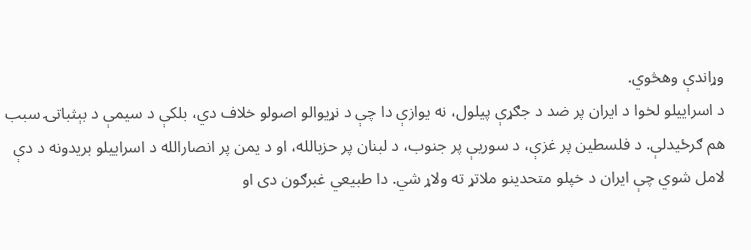وړاندې وهڅوي.
د اسراییلو لخوا د ایران پر ضد د جګړې پیلول، نه یوازې دا چې د نړیوالو اصولو خلاف دي، بلکې د سیمې د بېثباتۍ سبب هم ګرځيدلې. د فلسطین پر غزې، د سوریې پر جنوب، د لبنان پر حزبالله، او د یمن پر انصارالله د اسراییلو بریدونه د دې لامل شوي چې ایران د خپلو متحدینو ملاتړ ته ولاړ شي. دا طبیعي غبرګون دی او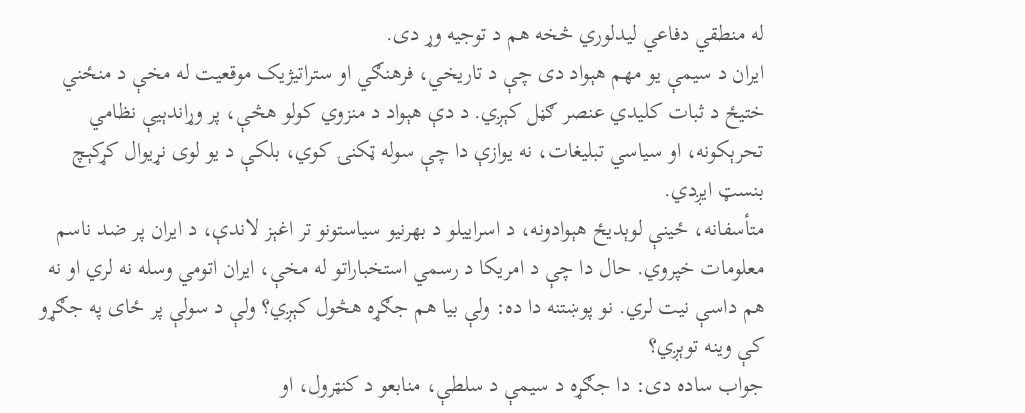له منطقي دفاعي لیدلوري څخه هم د توجیه وړ دی.
ایران د سیمې یو مهم هېواد دی چې د تاریخي، فرهنګي او ستراتیژیک موقعیت له مخې د منځني ختیځ د ثبات کلیدي عنصر ګڼل کېږي. د دې هېواد د منزوي کولو هڅې، پر وړاندېیې نظامي تحرېکونه، او سیاسي تبلیغات، نه یوازې دا چې سوله ټکنۍ کوي، بلکې د یو لوی نړیوال کړکېچ بنسټ ایږدي.
متأسفانه، ځینې لوېدیځ هېوادونه، د اسراییلو د بهرنیو سیاستونو تر اغېز لاندې، د ایران پر ضد ناسم معلومات خپروي. حال دا چې د امریکا د رسمي استخباراتو له مخې، ایران اتومي وسله نه لري او نه هم داسې نیت لري. نو پوښتنه دا ده: ولې بیا هم جګړه هڅول کېږي؟ ولې د سولې پر ځای په جګړو کې وینه توېږي؟
جواب ساده دی: دا جګړه د سیمې د سلطې، منابعو د کنټرول، او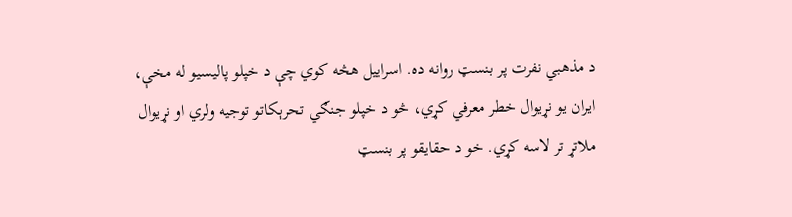د مذهبي نفرت پر بنسټ روانه ده. اسراییل هڅه کوي چې د خپلو پالیسیو له مخې، ایران یو نړیوال خطر معرفي کړي، څو د خپلو جنګي تحرېکاتو توجیه ولري او نړیوال ملاتړ تر لاسه کړي. خو د حقایقو پر بنسټ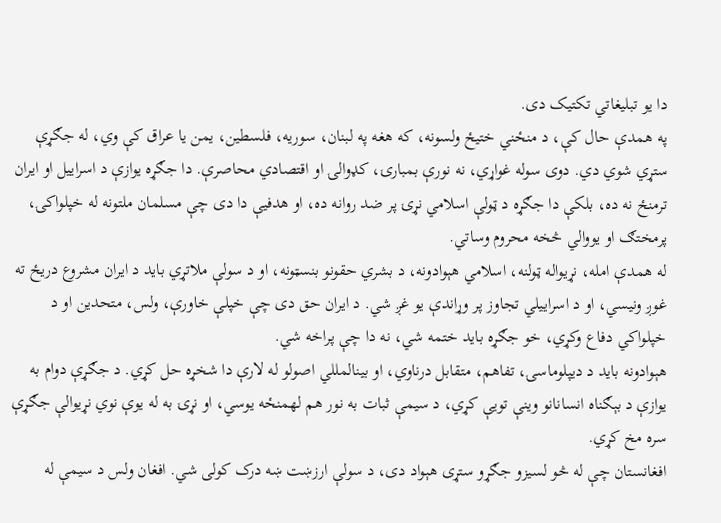دا یو تبلیغاتي تکتیک دی.
په همدې حال کې، د منځني ختیځ ولسونه، که هغه په لبنان، سوریه، فلسطین، یمن یا عراق کې وي، له جګړې ستړي شوي دي. دوی سوله غواړي، نه نورې بمبارۍ، کډوالۍ او اقتصادي محاصرې. دا جګړه یوازې د اسراییل او ایران ترمنځ نه ده، بلکې دا جګړه د ټولې اسلامي نړۍ پر ضد روانه ده، او هدفیې دا دی چې مسلمان ملتونه له خپلواکۍ، پرمختګ او یووالي څخه محروم وساتي.
له همدې امله، نړیواله ټولنه، اسلامي هېوادونه، د بشري حقونو بنسټونه، او د سولې ملاتړي باید د ایران مشروع دریځ ته غوږ ونیسي، او د اسراییلي تجاوز پر وړاندې یو غږ شي. د ایران حق دی چې خپلې خاورې، ولس، متحدین او د خپلواکي دفاع وکړي، خو جګړه باید ختمه شي، نه دا چې پراخه شي.
هېوادونه باید د دیپلوماسۍ، تفاهم، متقابل درناوي، او بینالمللي اصولو له لارې دا شخړه حل کړي. د جګړې دوام به یوازې د بېګناه انسانانو وینې تویې کړي، د سیمې ثبات به نور هم لهمنځه یوسي، او نړۍ به له یوې نوي نړیوالې جګړې سره مخ کړي.
افغانستان چې له څو لسیزو جګړو ستړی هېواد دی، د سولې ارزښت ښه درک کولی شي. افغان ولس د سیمې له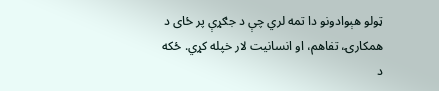ټولو هېوادونو دا تمه لري چې د جګړې پر ځای د همکارۍ، تفاهم، او انسانیت لار خپله کړي. ځکه د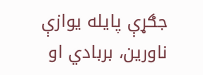جګړې پایله یوازې ناورین، بربادي او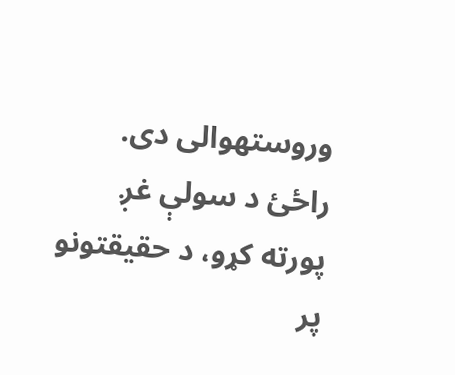وروستهوالی دی.
راځئ د سولې غږ پورته کړو، د حقیقتونو پر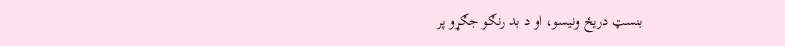بنسټ دریځ ونیسو، او د بد رنګو جګړو پر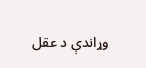وړاندې د عقل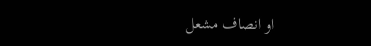او انصاف مشعل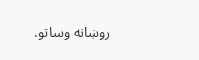روښانه وساتو.